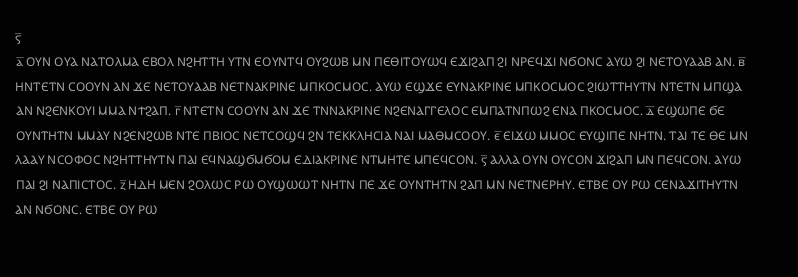ⲋ̅
ⲁ̅ ⲞⲨⲚ ⲞⲨⲀ ⲚⲀⲦⲞⲖⲘⲀ ⲈⲂⲞⲖ ⲚϨⲎⲦⲦⲎ ⲨⲦⲚ ⲈⲞⲨⲚⲦϤ ⲞⲨϨⲰⲂ ⲘⲚ ⲠⲈⲐⲒⲦⲞⲨⲰϤ ⲈϪⲒϨⲀⲠ ϨⲒ ⲚⲢⲈϤϪⲒ ⲚϬⲞⲚⲤ ⲀⲨⲰ ϨⲒ ⲚⲈⲦⲞⲨⲀⲀⲂ ⲀⲚ. ⲃ̅ ⲎⲚⲦⲈⲦⲚ ⲤⲞⲞⲨⲚ ⲀⲚ ϪⲈ ⲚⲈⲦⲞⲨⲀⲀⲂ ⲚⲈⲦⲚⲀⲔⲢⲒⲚⲈ ⲘⲠⲔⲞⲤⲘⲞⲤ. ⲀⲨⲰ ⲈϢϪⲈ ⲈⲨⲚⲀⲔⲢⲒⲚⲈ ⲘⲠⲔⲞⲤⲘⲞⲤ ϨⲒⲰⲦⲦⲎⲨⲦⲚ ⲚⲦⲈⲦⲚ ⲘⲠϢⲀ ⲀⲚ ⲚϨⲈⲚⲔⲞⲨⲒ ⲘⲘⲀ ⲚϮϨⲀⲠ. ⲅ̅ ⲚⲦⲈⲦⲚ ⲤⲞⲞⲨⲚ ⲀⲚ ϪⲈ ⲦⲚⲚⲀⲔⲢⲒⲚⲈ ⲚϨⲈⲚⲀⲄⲄⲈⲖⲞⲤ ⲈⲘⲠⲀⲦⲚⲠⲰϨ ⲈⲚⲀ ⲠⲔⲞⲤⲘⲞⲤ. ⲇ̅ ⲈϢⲰⲠⲈ ϬⲈ ⲞⲨⲚⲦⲎⲦⲚ ⲘⲘⲀⲨ ⲚϨⲈⲚϨⲰⲂ ⲚⲦⲈ ⲠⲂⲒⲞⲤ ⲚⲈⲦⲤⲞϢϤ ϨⲚ ⲦⲈⲔⲔⲖⲎⲤⲒⲀ ⲚⲀⲒ ⲘⲀⲐⲘⲤⲞⲞⲨ. ⲉ̅ ⲈⲒϪⲰ ⲘⲘⲞⲤ ⲈⲨϢⲒⲠⲈ ⲚⲎⲦⲚ. ⲦⲀⲒ ⲦⲈ ⲐⲈ ⲘⲚ ⲖⲀⲀⲨ ⲚⲤⲞⲪⲞⲤ ⲚϨⲎⲦⲦⲎⲨⲦⲚ ⲠⲀⲒ ⲈϤⲚⲀϢϬⲘϬⲞⲘ ⲈⲆⲒⲀⲔⲢⲒⲚⲈ ⲚⲦⲘⲎⲦⲈ ⲘⲠⲈϤⲤⲞⲚ. ⲋ̅ ⲀⲖⲖⲀ ⲞⲨⲚ ⲞⲨⲤⲞⲚ ϪⲒϨⲀⲠ ⲘⲚ ⲠⲈϤⲤⲞⲚ. ⲀⲨⲰ ⲠⲀⲒ ϨⲒ ⲚⲀⲠⲒⲤⲦⲞⲤ. ⲍ̅ ⲎⲆⲎ ⲘⲈⲚ ϨⲞⲖⲰⲤ ⲢⲰ ⲞⲨϢⲰⲰⲦ ⲚⲎⲦⲚ ⲠⲈ ϪⲈ ⲞⲨⲚⲦⲎⲦⲚ ϨⲀⲠ ⲘⲚ ⲚⲈⲦⲚⲈⲢⲎⲨ. ⲈⲦⲂⲈ ⲞⲨ ⲢⲰ ⲤⲈⲚⲀϪⲒⲦⲎⲨⲦⲚ ⲀⲚ ⲚϬⲞⲚⲤ. ⲈⲦⲂⲈ ⲞⲨ ⲢⲰ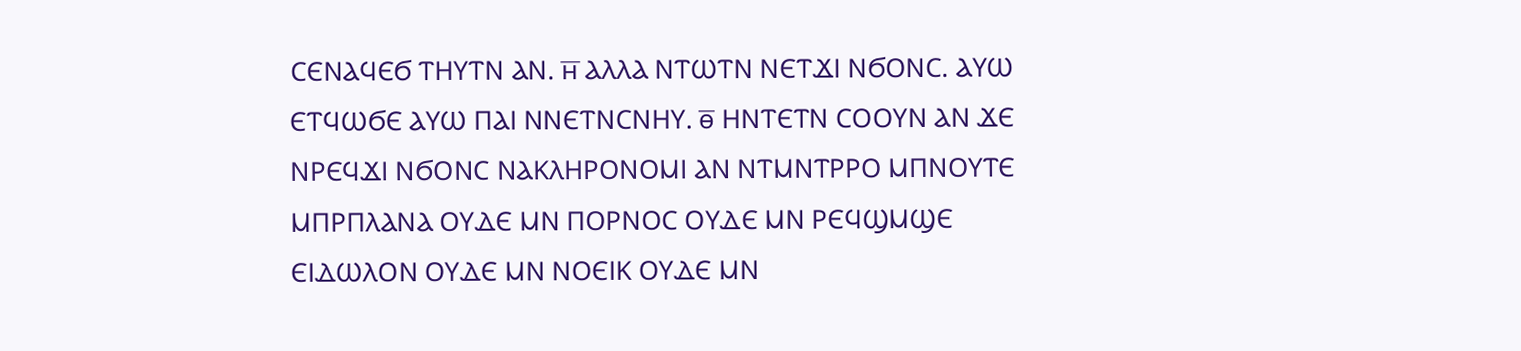ⲤⲈⲚⲀϤⲈϬ ⲦⲎⲨⲦⲚ ⲀⲚ. ⲏ̅ ⲀⲖⲖⲀ ⲚⲦⲰⲦⲚ ⲚⲈⲦϪⲒ ⲚϬⲞⲚⲤ. ⲀⲨⲰ ⲈⲦϤⲰϬⲈ ⲀⲨⲰ ⲠⲀⲒ ⲚⲚⲈⲦⲚⲤⲚⲎⲨ. ⲑ̅ ⲎⲚⲦⲈⲦⲚ ⲤⲞⲞⲨⲚ ⲀⲚ ϪⲈ ⲚⲢⲈϤϪⲒ ⲚϬⲞⲚⲤ ⲚⲀⲔⲖⲎⲢⲞⲚⲞⲘⲒ ⲀⲚ ⲚⲦⲘⲚⲦⲢⲢⲞ ⲘⲠⲚⲞⲨⲦⲈ ⲘⲠⲢⲠⲖⲀⲚⲀ ⲞⲨⲆⲈ ⲘⲚ ⲠⲞⲢⲚⲞⲤ ⲞⲨⲆⲈ ⲘⲚ ⲢⲈϤϢⲘϢⲈ ⲈⲒⲆⲰⲖⲞⲚ ⲞⲨⲆⲈ ⲘⲚ ⲚⲞⲈⲒⲔ ⲞⲨⲆⲈ ⲘⲚ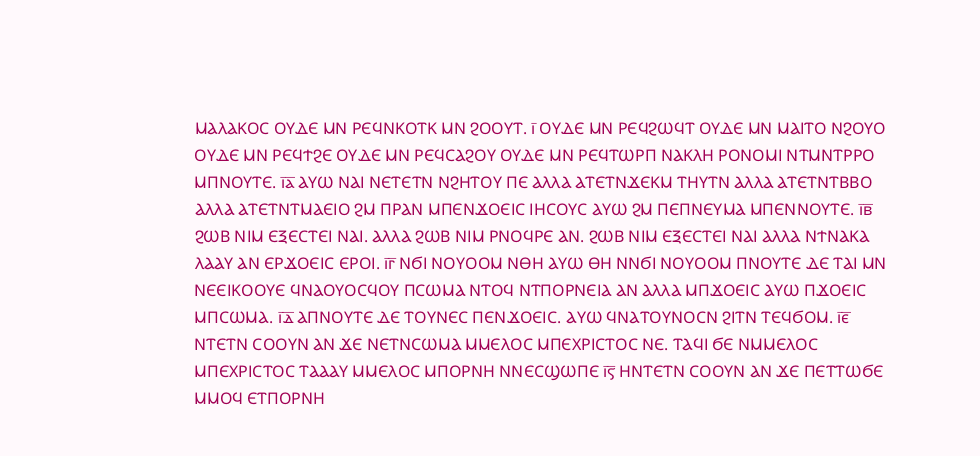ⲘⲀⲖⲀⲔⲞⲤ ⲞⲨⲆⲈ ⲘⲚ ⲢⲈϤⲚⲔⲞⲦⲔ ⲘⲚ ϨⲞⲞⲨⲦ. ⲓ̅ ⲞⲨⲆⲈ ⲘⲚ ⲢⲈϤϨⲰϤⲦ ⲞⲨⲆⲈ ⲘⲚ ⲘⲀⲒⲦⲞ ⲚϨⲞⲨⲞ ⲞⲨⲆⲈ ⲘⲚ ⲢⲈϤϮϨⲈ ⲞⲨⲆⲈ ⲘⲚ ⲢⲈϤⲤⲀϨⲞⲨ ⲞⲨⲆⲈ ⲘⲚ ⲢⲈϤⲦⲰⲢⲠ ⲚⲀⲔⲖⲎ ⲢⲞⲚⲞⲘⲒ ⲚⲦⲘⲚⲦⲢⲢⲞ ⲘⲠⲚⲞⲨⲦⲈ. ⲓ̅ⲁ̅ ⲀⲨⲰ ⲚⲀⲒ ⲚⲈⲦⲈⲦⲚ ⲚϨⲎⲦⲞⲨ ⲠⲈ ⲀⲖⲖⲀ ⲀⲦⲈⲦⲚϪⲈⲔⲘ ⲦⲎⲨⲦⲚ ⲀⲖⲖⲀ ⲀⲦⲈⲦⲚⲦⲂⲂⲞ ⲀⲖⲖⲀ ⲀⲦⲈⲦⲚⲦⲘⲀⲈⲒⲞ ϨⲘ ⲠⲢⲀⲚ ⲘⲠⲈⲚϪⲞⲈⲒⲤ ⲒⲎⲤⲞⲨⲤ ⲀⲨⲰ ϨⲘ ⲠⲈⲠⲚⲈⲨⲘⲀ ⲘⲠⲈⲚⲚⲞⲨⲦⲈ. ⲓ̅ⲃ̅ ϨⲰⲂ ⲚⲒⲘ ⲈⲜⲈⲤⲦⲈⲒ ⲚⲀⲒ. ⲀⲖⲖⲀ ϨⲰⲂ ⲚⲒⲘ ⲢⲚⲞϤⲢⲈ ⲀⲚ. ϨⲰⲂ ⲚⲒⲘ ⲈⲜⲈⲤⲦⲈⲒ ⲚⲀⲒ ⲀⲖⲖⲀ ⲚϮⲚⲀⲔⲀ ⲖⲀⲀⲨ ⲀⲚ ⲈⲢϪⲞⲈⲒⲤ ⲈⲢⲞⲒ. ⲓ̅ⲅ̅ ⲚϬⲒ ⲚⲞⲨⲞⲞⲘ ⲚⲐⲎ ⲀⲨⲰ ⲐⲎ ⲚⲚϬⲒ ⲚⲞⲨⲞⲞⲘ ⲠⲚⲞⲨⲦⲈ ⲆⲈ ⲦⲀⲒ ⲘⲚ ⲚⲈⲈⲒⲔⲞⲞⲨⲈ ϤⲚⲀⲞⲨⲞⲤϤⲞⲨ ⲠⲤⲰⲘⲀ ⲚⲦⲞϤ ⲚⲦⲠⲞⲢⲚⲈⲒⲀ ⲀⲚ ⲀⲖⲖⲀ ⲘⲠϪⲞⲈⲒⲤ ⲀⲨⲰ ⲠϪⲞⲈⲒⲤ ⲘⲠⲤⲰⲘⲀ. ⲓ̅ⲇ̅ ⲀⲠⲚⲞⲨⲦⲈ ⲆⲈ ⲦⲞⲨⲚⲈⲤ ⲠⲈⲚϪⲞⲈⲒⲤ. ⲀⲨⲰ ϤⲚⲀⲦⲞⲨⲚⲞⲤⲚ ϨⲒⲦⲚ ⲦⲈϤϬⲞⲘ. ⲓ̅ⲉ̅ ⲚⲦⲈⲦⲚ ⲤⲞⲞⲨⲚ ⲀⲚ ϪⲈ ⲚⲈⲦⲚⲤⲰⲘⲀ ⲘⲘⲈⲖⲞⲤ ⲘⲠⲈⲬⲢⲒⲤⲦⲞⲤ ⲚⲈ. ⲦⲀϤⲒ ϬⲈ ⲚⲘⲘⲈⲖⲞⲤ ⲘⲠⲈⲬⲢⲒⲤⲦⲞⲤ ⲦⲀⲀⲀⲨ ⲘⲘⲈⲖⲞⲤ ⲘⲠⲞⲢⲚⲎ ⲚⲚⲈⲤϢⲰⲠⲈ ⲓ̅ⲋ̅ ⲎⲚⲦⲈⲦⲚ ⲤⲞⲞⲨⲚ ⲀⲚ ϪⲈ ⲠⲈⲦⲦⲰϬⲈ ⲘⲘⲞϤ ⲈⲦⲠⲞⲢⲚⲎ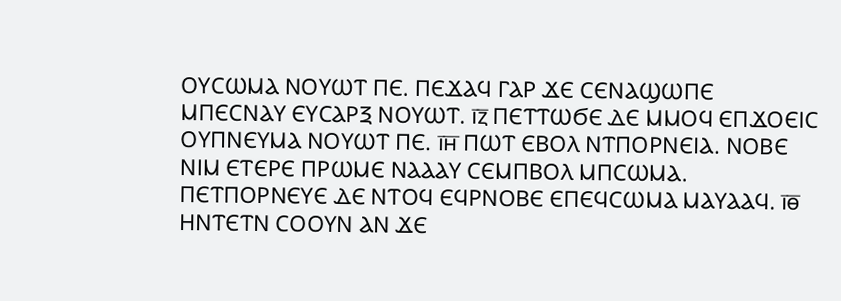ⲞⲨⲤⲰⲘⲀ ⲚⲞⲨⲰⲦ ⲠⲈ. ⲠⲈϪⲀϤ ⲄⲀⲢ ϪⲈ ⲤⲈⲚⲀϢⲰⲠⲈ ⲘⲠⲈⲤⲚⲀⲨ ⲈⲨⲤⲀⲢⲜ ⲚⲞⲨⲰⲦ. ⲓ̅ⲍ̅ ⲠⲈⲦⲦⲰϬⲈ ⲆⲈ ⲘⲘⲞϤ ⲈⲠϪⲞⲈⲒⲤ ⲞⲨⲠⲚⲈⲨⲘⲀ ⲚⲞⲨⲰⲦ ⲠⲈ. ⲓ̅ⲏ̅ ⲠⲰⲦ ⲈⲂⲞⲖ ⲚⲦⲠⲞⲢⲚⲈⲒⲀ. ⲚⲞⲂⲈ ⲚⲒⲘ ⲈⲦⲈⲢⲈ ⲠⲢⲰⲘⲈ ⲚⲀⲀⲀⲨ ⲤⲈⲘⲠⲂⲞⲖ ⲘⲠⲤⲰⲘⲀ. ⲠⲈⲦⲠⲞⲢⲚⲈⲨⲈ ⲆⲈ ⲚⲦⲞϤ ⲈϤⲢⲚⲞⲂⲈ ⲈⲠⲈϤⲤⲰⲘⲀ ⲘⲀⲨⲀⲀϤ. ⲓ̅ⲑ̅ ⲎⲚⲦⲈⲦⲚ ⲤⲞⲞⲨⲚ ⲀⲚ ϪⲈ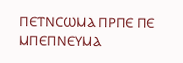ⲠⲈⲦⲚⲤⲰⲘⲀ ⲠⲢⲠⲈ ⲠⲈ ⲘⲠⲈⲠⲚⲈⲨⲘⲀ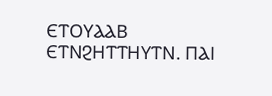ⲈⲦⲞⲨⲀⲀⲂ ⲈⲦⲚϨⲎⲦⲦⲎⲨⲦⲚ. ⲠⲀⲒ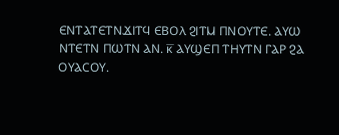ⲈⲚⲦⲀⲦⲈⲦⲚϪⲒⲦϤ ⲈⲂⲞⲖ ϨⲒⲦⲘ ⲠⲚⲞⲨⲦⲈ. ⲀⲨⲰ ⲚⲦⲈⲦⲚ ⲠⲰⲦⲚ ⲀⲚ. ⲕ̅ ⲀⲨϢⲈⲠ ⲦⲎⲨⲦⲚ ⲄⲀⲢ ϨⲀ ⲞⲨⲀⲤⲞⲨ.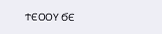ϮⲈⲞⲞⲨ ϬⲈ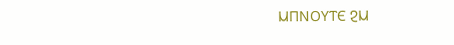ⲘⲠⲚⲞⲨⲦⲈ ϨⲘ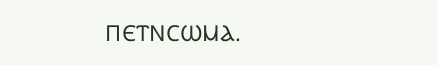ⲠⲈⲦⲚⲤⲰⲘⲀ.